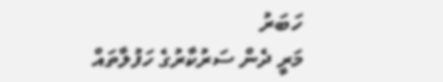ހަބަރު
މަރީ ދެން ސަރުކާރުގެ ހަފުލާތައް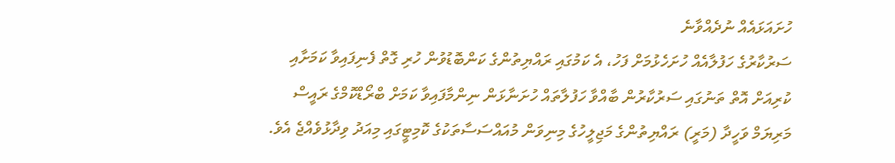ހުށައަޅައެއް ނުދެއްވާނެ
ސަރުކާރުގެ ހަފުލާއެއް ހުށަހެޅުމަށް ފަހު، އެ ކަމުގައި ރައްޔިތުންގެ ކަންބޮޑުވުން ހުރި ގޮތް ފެނިފައިވާ ކަމަށާއި ކުރިއަށް އޮތް ތަނުގައި ސަރުކާރުން ބާއްވާ ހަފުލާތައް ހުށަނާޅަން ނިންމާފައިވާ ކަމަށް ބްރޯޑްކޮމްގެ ރައީސް މަރިޔަމް ވަހީދާ (މަރީ) ރައްޔިތުންގެ މަޖިލީހުގެ މިނިވަން މުއައްސަސާތަކުގެ ކޮމިޓީގައި މިއަދު ވިދާޅުވެއްޖެ އެވެ.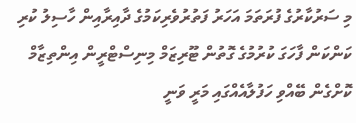މި ސަރުކާރުގެ ފުރަތަމަ އަހަރު ފަތުރުވެރިކަމުގެ ދާއިރާއިން ހާސިލު ކުރި ކަންކަން ފާހަގަ ކުރުމުގެ ގޮތުން ޓޫރިޒަމް މިނިސްޓްރީން އިންތިޒާމް ކޮށްގެން ބޭއްވި ހަފުލާއެއްގައި މަރީ ވަނީ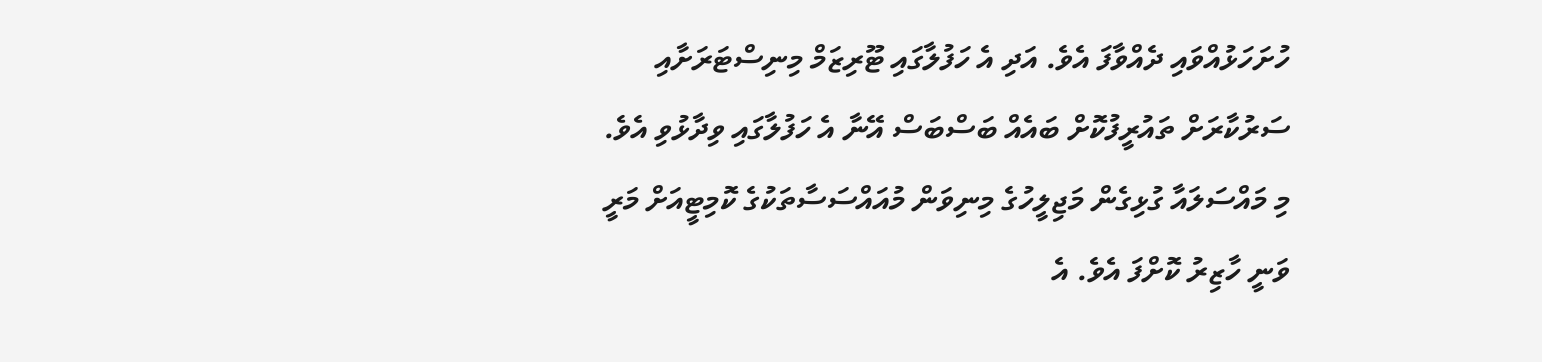ހުށަހަޅުއްވައި ދެއްވާފަ އެވެ. އަދި އެ ހަފުލާގައި ޓޫރިޒަމް މިނިސްޓަރަށާއި ސަރުކާރަށް ތައުރީފުކޮށް ބައެއް ބަސްބަސް އޭނާ އެ ހަފުލާގައި ވިދާޅުވި އެވެ.
މި މައްސަލައާ ގުޅިގެން މަޖިލީހުގެ މިނިވަން މުއައްސަސާތަކުގެ ކޮމިޓީއަށް މަރީ ވަނީ ހާޒިރު ކޮށްފަ އެވެ. އެ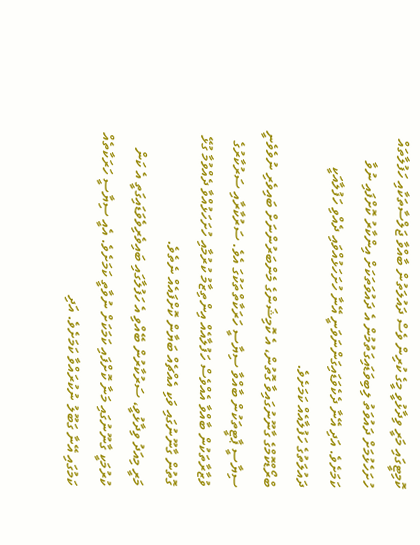ކޮމިޓީގައި މަރީ ވިދާޅުވީ މީގެ ކުރިން ވެސް ދައުލަތުން ބާއްވާ ޖަލްސާތަކާއި ހަފުލާތައް ހުށަހެޅުމަށް ދައުވަތު ލިބިވަޑައިގަތުމުން އެ ދައުވަތަކަށް އިންކާރު ކޮށްފައި ނުވާ ކަމަށެވެ. އަދި އޭނާ ދެކެވަޑައިގަންނަވަނީ އޭނާ ހުށަހަޅުއްވައި ދެއްވި ހަފުލާއަކީ ދައުލަތުގެ ހަފުލާއެއް ކަމަށެވެ.
ބްރޯޑްކޮމްގެ ގާނޫނުގައިވާ ގޮތުން، އެ ކޮމިޝަންގެ މެންބަރުންނަށް ބައިވެރި ނުވެވެނީ ސިޔާސީ ޕާޓީތަކުން ބާއްވާ ސިޔާސީ ހަރަކާތްތަކުގަ އެވެ. ސަރުކާރާއި ސަރުކާރުގެ ވުޒާރާތަކުން ބާއްވާ އެއްވެސް ހަފުލާއެއް އިންތިޒާމު ކުރުމާއި ހުށަހަޅުއްވާ ދެއްވުމާ ގުޅޭ ގޮތުން ގާނޫނުގައި ވަކި އެއްޗެއް ބަޔާން ކޮށްފައެއް ނެތެވެ.
މަރީ މިއަދު ވިދާޅުވީ، ސަރުކާރުން ބޭއްވި އެ ހަފުލާގައި ބައިވެރިވެވަޑައިގަތީ އެ ކަން ކުރުމަކީ ގާނޫނުގައި މަނާ ކޮށްފައި ކަމަކަށް ނުވާތީ ކަމަށެވެ. އެއީ ސިޔާސީ ހަރަކާތެއް ކަމުގައި އޭނާ ގަބޫލު ނުކުރައްވާ ކަމަށެވެ. އަދި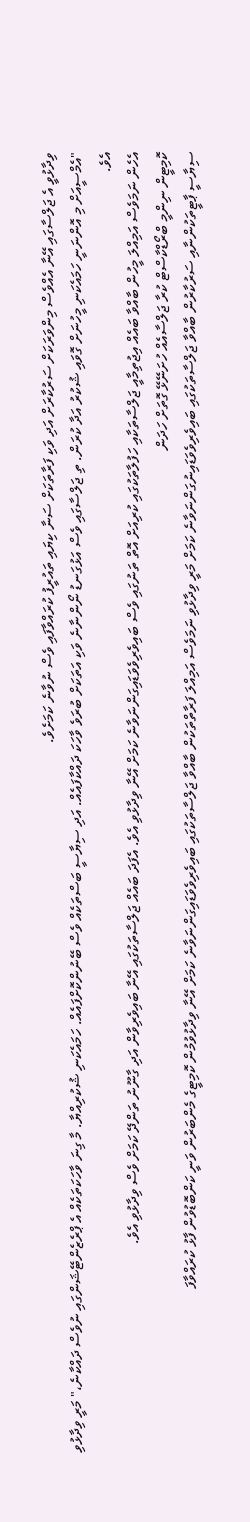ވިދާޅުވީ އެ ޖަލްސާގައި އޭނާ އެއްވެސް މިންވަރަކަށް ސަރުކާރަށް އަދި ވަކި ފަރާތަކަށް ސަނާ ކިޔައި ތައުރީފު ކުރައްވާފައި ވެސް ނުވާނެ ކަމަށެވެ.
"އެމްސީއަށް މި އޮންނަނީ ހަމައެކަނި މީހުނަށް ގޮވައި ޝުކުރު އަދާ ކުރަން. ތި ޖަލްސާގައި ވެސް އަޅުގަނޑު ނޯންނާނެ ވަކި އަތަކަށް ބުރަވެ ވާހަކަ ދައްކާފައެއް. އަދި ސިޔާސީ ބަސްތަކެއް ވެސް ބޭނުންކޮށްފައެއް. ހަމައެކަނި ޝުކުރިއްޔާ. މާ ގިނަ ވާހަކަތަކެއް އެ ޕްރެޒެންޓޭޝަންގައި ނުވެސް ދައްކާނެ،" މަރީ ވިދާޅުވި އެވެ.
އެހެން ނަމަވެސް އަމިއްލަ މީހުން ބާއްވާ ބައެއް އިޖުތިމާއީ ޖަލްސާތަކާއި ހަފުލާތަކުގައި ކުރިއަށް އޮތް ތަނުގައި ވެސް ބައިވެރިވެވަޑައިގަންނަވާނެ ކަމަށް އޭނާ ވިދާޅުވި އެވެ. އެފަދަ ބައެއް ޖަލްސާތަކުގައި އޭނާ ބައިވެރިވާން އަދި ގާނޫނު ތަންދޭ ކަމަށް ވެސް ވިދާޅުވި އެވެ.
ކޮމިޓީން ނިންމީ ބްރޯޑްކާސްޓް ކުރާ ޖަލްސާއެއް ހުށަނޭޅޭ ގޮތަށް ހަދަން
ސިޔާސީ ޕާޓީތަކުންނާއި ސަރުކާރުން ބާއްވާ ޖަލްސާތަކުގައި ބައިވެރިވެވަޑައިނުގަންނަވާނެ ކަމަށް މަރީ ވިދާޅުވި ނަމަވެސް އަމިއްލަ ފަރާތްތަކުން ބާއްވާ ޖަލްސާތަކުގައި ބައިވެރިވެވަޑައިގަންނަވާނެ ކަމަށް އޭނާ ވިދާޅުވުމުން ކޮމިޓީގެ މެންބަރުން ވަނީ ކަންބޮޑުވުން ފާޅު ކުރައްވާފަ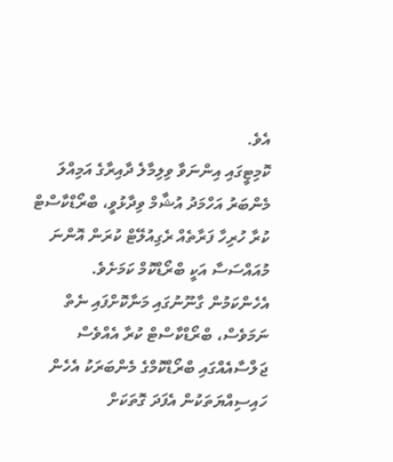އެވެ.
ކޮމިޓީގައި އިންނަވާ ވިލިމާލެ ދާއިރާގެ އަމިއްލަ މެންބަރު އަހްމަދު އުޝާމް ވިދާޅުވީ، ބްރޯޑްކާސްޓް ކުރާ ހުރިހާ ފަރާތެއް ރެގިއުލޭޓް ކުރަން އޮންނަ މުއައްސަސާ އަކީ ބްރޯޑްކޮމް ކަމަށެވެ. އެހެންކަމުން ގާނޫނުގައި މަނާކޮށްފައި ނެތް ނަމަވެސް، ބްރޯޑްކާސްޓް ކުރާ އެއްވެސް ޖަލްސާއެއްގައި ބްރޯޑްކޮމްގެ މެންބަރަކު އެހެން ހައިސިއްޔަތަކުން އެފަދަ ގޮތަކަށް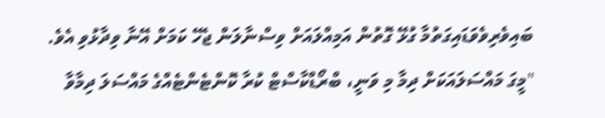ބައިވެރިވެވަޑައިގަތުމާ ގުޅޭ ގޮތުން އަމިއްލައަށް ވިސްނާލަން ޖެހޭ ކަމަށް އޭނާ ވިދާޅުވި އެވެ.
"މީގަ މައްސަލައަކަށް ދިމާ މި ވަނީ، ބްރޯޑްކާސްޓް ކުރާ ކޮންޓެންޓެއްގެ މައްސަލަ ދިމާވާ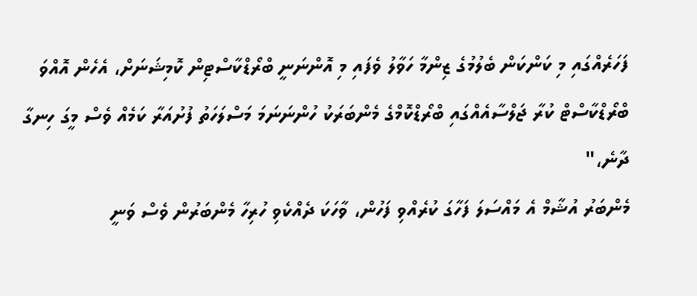ފަހަރެއްގައި މި ކަންކަން ބެލުމުގެ ޒިންމާ ހަވާލު ވެފައި މި އޮންނަނީ ބްރޯޑްކާސްޓިން ކޮމިޝަނަށް، އެހެން އޮއްވަ ބްރޯޑްކާސްޓް ކުރާ ޖަލްސާއެއްގައި ބްރޯޑްކޮމްގެ މެންބަރަކު ހުންނަނަމަ މަސްލަހަތު ފުށުއަރާ ކަމެއް ވެސް މީގަ ހިނގާ ދާނެ،"
މެންބަރު އުޝާމް އެ މައްސަލަ ފަހާގަ ކުރެއްވި ފަހުން، ވާހަކަ ދެއްކެވި ހުރިހާ މެންބަރުން ވެސް ވަނީ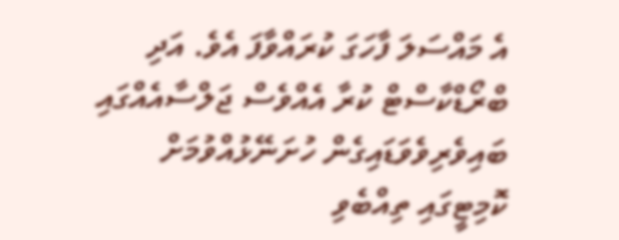އެ މައްސަލަ ފާހަގަ ކުރައްވާފަ އެވެ. އަދި ބްރޯޑްކާސްޓް ކުރާ އެއްވެސް ޖަލްސާއެއްގައި ބައިވެރިވެވަޑައިގެން ހުށަނޭޅުއްވުމަށް ކޮމިޓީގައި ތިއްބެވި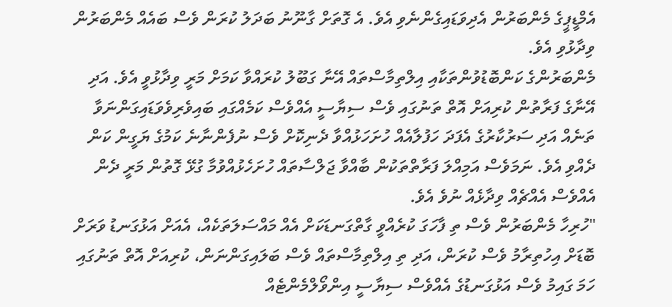އެމްޑީޕީގެ މެންބަރުން އެދިވަޑައިގެންނެވި އެވެ. އެ ގޮތަށް ގާނޫނު ބަދަލު ކުރަން ވެސް ބައެއް މެންބަރުން ވިދާޅުވި އެވެ.
މެންބަރުންގެ ކަންބޮޑުވުންތަކާއި އިލްތިމާސްތައް އޭނާ ގަބޫލު ކުރައްވާ ކަމަށް މަރީ ވިދާޅުވީ އެވެ. އަދި އޭނާގެ ފަރާތުން ކުރިއަށް އޮތް ތަނުގައި ވެސް ސިޔާސީ އެއްވެސް ކަމެއްގައި ބައިވެރިވެވަޑައިގަންނަވާ ތަނެއް އަދި ސަރުކާރުގެ އެފަދަ ހަފުލާއެއް ހުށަހަޅުއްވާ ދެނިކޮށް ވެސް ނުފެންނާނެ ކަމުގެ ޔަގީން ކަން ދެއްވި އެވެ. ނަމަވެސް އަމިއްލަ ފަރާތްތަކުން ބާއްވާ ޖަލްސާތައް ހުށަހެޅުއްވުމާ ގުޅޭ ގޮތުން މަރީ ދެން އެއްވެސް އެއްޗެއް ވިދާޅެއް ނުވެ އެވެ.
"ހުރިހާ މެންބަރުން ވެސް ތި ފާހަގަ ކުރެއްވީ ގާތްގަނޑަކަށް އެއް މައްސަލަތަކެއް، އެއަށް އަޅުގަނޑު ވަރަށް ބޮޑަށް އިހުތިރާމު ވެސް ކުރަން، އަދި ތި އިލްތިމާސްތައް ވެސް ބަލައިގަންނަން، ކުރިއަށް އޮތް ތަނުގައި ހަމަ ގައިމު ވެސް އަޅުގަނޑުގެ އެއްވެސް ސިޔާސީ އިންވޯލްމެންޓެއް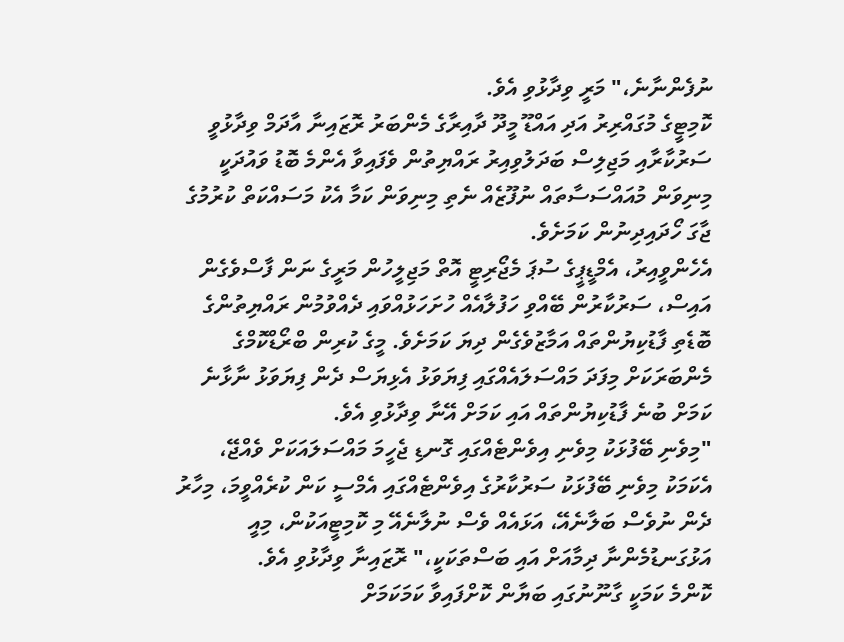ނުފެންނާނެ،" މަރީ ވިދާޅުވި އެވެ.
ކޮމިޓީގެ މުގައްރިރު އަދި އައްޑޫ މީދޫ ދާއިރާގެ މެންބަރު ރޮޒައިނާ އާދަމް ވިދާޅުވީ ސަރުކާރާއި މަޖިލިސް ބަދަލުވިއިރު ރައްޔިތުން ވެފައިވާ އެންމެ ބޮޑު ވައުދަކީ މިނިވަން މުއައްސަސާތައް ނުފޫޒެއް ނެތި މިނިވަން ކަމާ އެކު މަސައްކަތް ކުރުމުގެ ޖާގަ ހޯދައިދިނުން ކަމަށެވެ.
އެހެންވީއިރު، އެމްޑީޕީގެ ސުޕަ މެޖޯރިޓީ އޮތް މަޖިލީހުން މަރީގެ ނަން ފާސްވެގެން އައިސް، ސަރުކާރުން ބޭއްވި ހަފުލާއެއް ހުށަހަޅުއްވައި ދެއްވުމުން ރައްޔިތުންގެ ބޮޑެތި ފާޑުކިޔުންތައް އަމާޒުވެގެން ދިޔަ ކަމަށެވެ. މީގެ ކުރިން ބްރޯޑްކޮމްގެ މެންބަރަކަށް މިފަދަ މައްސަލައެއްގައި ފިޔަވަޅު އެޅިޔަސް ދެން ފިޔަވަޅު ނާޅާނެ ކަމަށް ބުނެ ފާޑުކިޔުންތައް އައި ކަމަށް އޭނާ ވިދާޅުވި އެވެ.
"މިވެނި ބޭފުޅަކު މިވެނި އިވެންޓެއްގައި ގޮނޑި ޖެހީމަ މައްސަލައަކަށް ވެއްޖޭ، އެކަމަކު މިވެނި ބޭފުޅަކު ސަރުކާރުގެ އިވެންޓެއްގައި އެމްސީ ކަން ކުރެއްވީމަ، މިހާރު ދެން ނުވެސް ބަލާނެއޭ، އަޅައެއް ވެސް ނުލާނެއޭ މި ކޮމިޓީއަކުން، މިއީ އަޅުގަނޑުމެންނާ ދިމާއަށް އައި ބަސްތަކަކީ،" ރޮޒައިނާ ވިދާޅުވި އެވެ.
ކޮންމެ ކަމަކީ ގާނޫނުގައި ބަޔާން ކޮށްފައިވާ ކަމަކަމަށް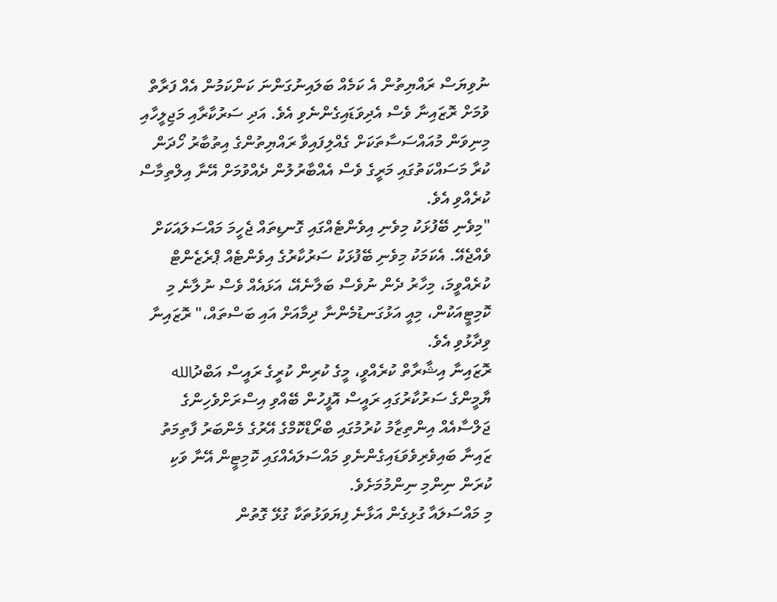ނުވިޔަސް ރައްޔިތުން އެ ކަމެއް ބަލައިނުގަންނަ ކަންކަމުން އެއް ފަރާތް ވުމަށް ރޮޒައިނާ ވެސް އެދިވަޑައިގެންނެވި އެވެ. އަދި ސަރުކާރާއި މަޖިލީހާއި މިނިވަން މުއައްސަސާތަކަށް ގެއްލިފައިވާ ރައްޔިތުންގެ އިތުބާރު ހޯދަން ކުރާ މަސައްކަތުގައި މަރީގެ ވެސް އެއްބާރުލުން ދެއްވުމަށް އޭނާ އިލްތިމާސް ކުރެއްވި އެވެ.
"މިވެނި ބޭފުޅަކު މިވެނި އިވެންޓެއްގައި ގޮނޑިތައް ޖެހީމަ މައްސަލައަކަށް ވެއްޖެއޭ. އެކަމަކު މިވެނި ބޭފުޅަކު ސަރުކާރުގެ އިވެންޓެއް ޕްރެޒެންޓް ކުރެއްވީމަ، މިހާރު ދެން ނުވެސް ބަލާނެއޭ، އަޅައެއް ވެސް ނުލާނެ މި ކޮމިޓީއަކުން، މިއީ އަޅުގަނޑުމެންނާ ދިމާއަށް އައި ބަސްތައް،" ރޮޒައިނާ ވިދާޅުވި އެވެ.
ރޮޒައިނާ އިޝާރާތް ކުރެއްވީ، މީގެ ކުރިން ކުރީގެ ރައީސް އަބްދުالله ޔާމީންގެ ސަރުކާރުގައި ރައީސް އޮފީހުން ބޭއްވި އިސްރަށްވެހިންގެ ޖަލްސާއެއް އިންތިޒާމު ކުރުމުގައި ބްރޯޑްކޮމްގެ އޭރުގެ މެންބަރު ފާތިމަތު ޒައިނާ ބައިވެރިވެވަޑައިގެންނެވި މައްސަލައެއްގައި ކޮމިޓީން އޭނާ ވަކި ކުރަން ނިންމި ނިންމުމަށެވެ.
މި މައްސަލައާ ގުޅިގެން އަޅާނެ ފިޔަވަޅުތަކާ ގުޅޭ ގޮތުން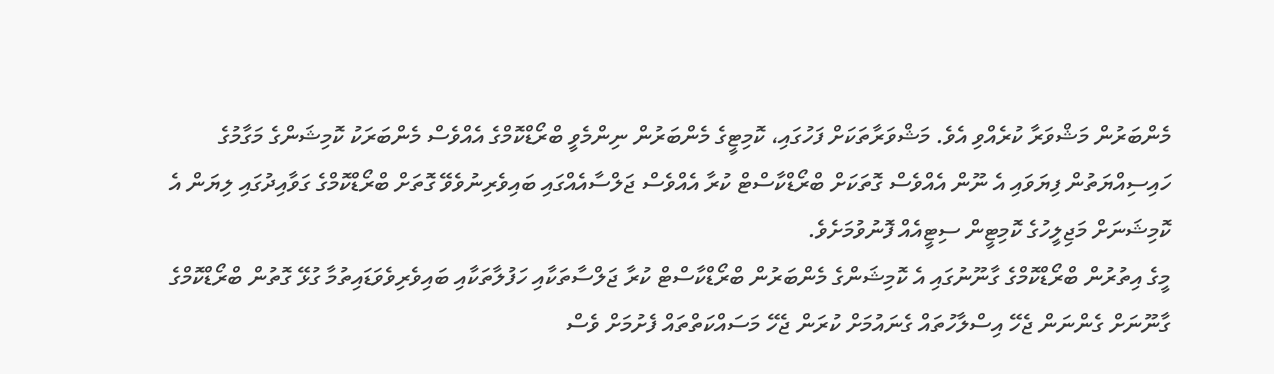މެންބަރުން މަޝްވަރާ ކުރެއްވި އެވެ. މަޝްވަރާތަކަށް ފަހުގައި، ކޮމިޓީގެ މެންބަރުން ނިންމެވީ ބްރޯޑްކޮމްގެ އެއްވެސް މެންބަރަކު ކޮމިޝަންގެ މަގާމުގެ ހައިސިއްޔަތުން ފިޔަވައި އެ ނޫން އެއްވެސް ގޮތަކަށް ބްރޯޑްކާސްޓް ކުރާ އެއްވެސް ޖަލްސާއެއްގައި ބައިވެރިނުވެވޭ ގޮތަށް ބްރޯޑްކޮމްގެ ގަވާއިދުގައި ލިޔަން އެ ކޮމިޝަނަށް މަޖިލީހުގެ ކޮމިޓީން ސިޓީއެއް ފޮނުވުމަށެވެ.
މީގެ އިތުރުން ބްރޯޑްކޮމްގެ ގާނޫނުގައި އެ ކޮމިޝަންގެ މެންބަރުން ބްރޯޑްކާސްޓް ކުރާ ޖަލްސާތަކާއި ހަފުލާތަކާއި ބައިވެރިވެވަޑައިތުމާ ގުޅޭ ގޮތުން ބްރޯޑްކޮމްގެ ގާނޫނަށް ގެންނަން ޖެހޭ އިސްލާހުތައް ގެނައުމަށް ކުރަން ޖެހޭ މަސައްކަތްތައް ފެށުމަށް ވެސް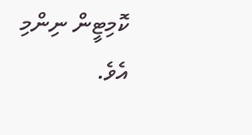ކޮމިޓީން ނިންމި އެވެ.